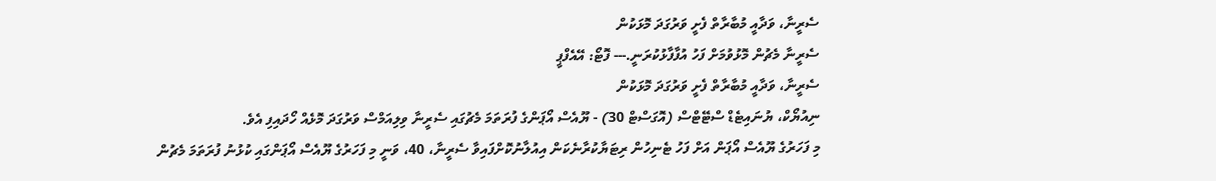ސެރީނާ، ވަދާއީ މުބާރާތް ފެށީ ވަރުގަދަ މޮޅަކުން
ސެރީނާ މެޗުން މޮޅުވުމަށް ފަހު އުފާފާޅުކުރަނީ.--- ފޮޓޯ: އޭއެފްޕީ
ސެރީނާ، ވަދާއީ މުބާރާތް ފެށީ ވަރުގަދަ މޮޅަކުން
ނިއުޔޯކް، ޔުނައިޓެޑް ސްޓޭޓްސް (އޮގަސްޓް 30) - ޔޫއެސް އޯޕަންގެ ފުރަތަމަ މެޗުގައި ސެރީނާ ވިލިއަމްސް ވަރުގަދަ މޮޅެއް ހޯދައިފި އެވެ.
މި ފަހަރުގެ ޔޫއެސް އޯޕަން އަށް ފަހު ޓެނިހުން ރިޓަޔާކުރާނެކަން އިއުލާނުކޮށްފައިވާ ސެރީނާ، 40، ވަނީ މި ފަހަރުގެ ޔޫއެސް އޯޕަންގައި ކުޅުނު ފުރަތަމަ މެޗުން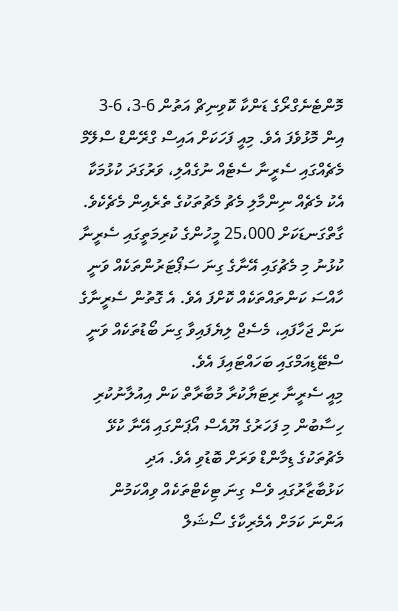މޮންޓެނެގްރޯގެ ޑަންކާ ކޮވިނިޗް އަތުން 6-3، 6-3 އިން މޮޅުވެފަ އެވެ. މިއީ ފަހަކަށް އައިސް ގްރޭންޑް ސްލޭމް މެޗެއްގައި ސެރީނާ ސެޓެއް ނުގެއްލި، ވަރުގަދަ ކުޅުމަކާ އެކު މެޗެއް ނިންމާލި މެޗު މެޗުތަކުގެ ތެރެއިން މެޗެކެވެ.
ގާތްގަނޑަކަށް 25،000 މީހުންގެ ކުރިމަތީގައި ސެރީނާ ކުޅުނު މި މެޗުގައި އޭނާގެ ގިނަ ސަޕޯޓަރުންތަކެއް ވަނީ ހާއްސަ ކަންތައްތަކެއް ކޮށްފަ އެވެ. އެ ގޮތުން ސެރީނާގެ ނަން ޖަހާފައި، މެސެޖް ލިޔެފައިވާ ގިނަ ބޯޑުތަކެއް ވަނީ ސްޓޭޑިއަމްގައި ބަހައްޓައިފަ އެވެ.
މިއީ ސެރީނާ ރިޓަޔާކުރާ މުބާރާތް ކަން އިއުލާނުކުރި ހިސާބުން މި ފަހަރުގެ ޔޫއެސް އޯޕަންގައި އޭނާ ކުޅޭ މެޗުތަކުގެ ޑިމާންޑް ވަރަށް ބޮޑުވި އެވެ. އަދި ކަޅުބާޒާރުގައި ވެސް ގިނަ ޓިކެޓްތަކެއް ވިއްކަމުން އަންނަ ކަމަށް އެމެރިކާގެ ސޯޝަލް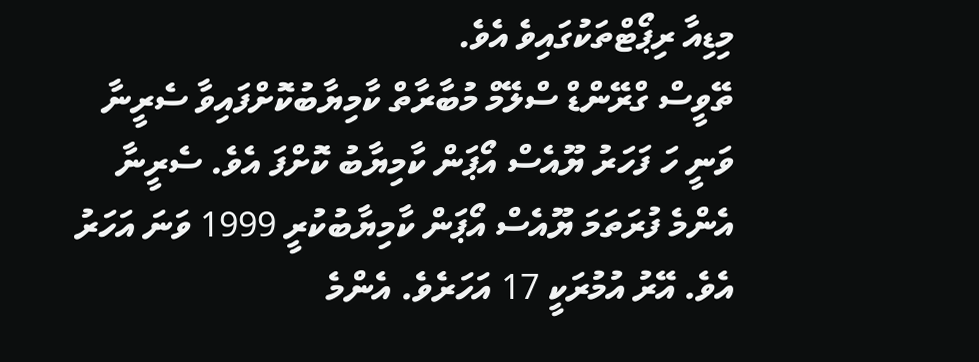މިޑިއާ ރިޕޯޓްތަކުގައިވެ އެވެ.
ތޭވީސް ގްރޭންޑް ސްލޭމް މުބާރާތް ކާމިޔާބުކޮށްފައިވާ ސެރީނާ ވަނީ ހަ ފަހަރު ޔޫއެސް އޯޕަން ކާމިޔާބު ކޮށްފަ އެވެ. ސެރީނާ އެންމެ ފުރަތަމަ ޔޫއެސް އޯޕަން ކާމިޔާބުކުރީ 1999 ވަނަ އަހަރު އެވެ. އޭރު އުމުރަކީ 17 އަހަރެވެ. އެންމެ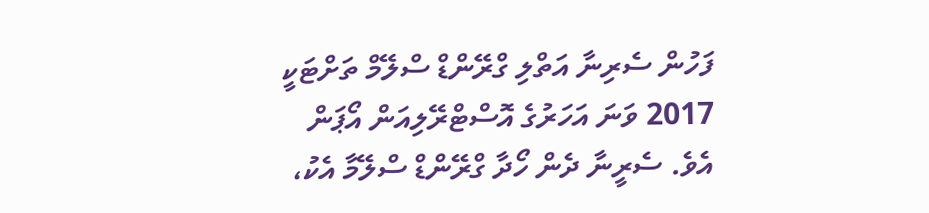ފަހުން ސެރިނާ އަތްލި ގްރޭންޑް ސްލޭމް ތަށްޓަކީ 2017 ވަނަ އަހަރުގެ އޮސްޓްރޭލިއަން އޯޕަން އެވެ. ސެރީނާ ދެން ހޯދާ ގްރޭންޑް ސްލޭމާ އެކު،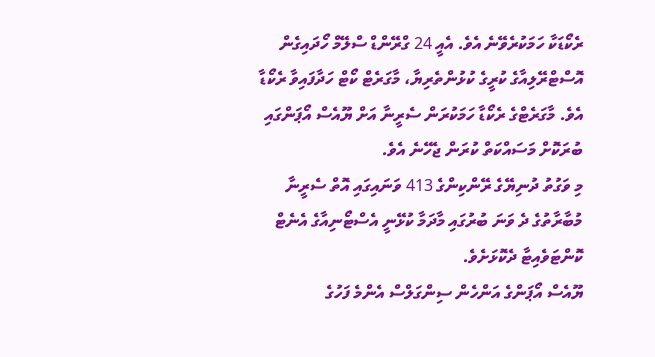ރެކޯޑަކާ ހަމަކުރެވޭނެ އެވެ. އެއީ 24 ގްރޭންޑް ސްލޭމް ހޯދައިގެން އޮސްޓްރޭލިއާގެ ކުރީގެ ކުޅުންތެރިޔާ، މާގަރެޓް ކޯޓް ހަދާފައިވާ ރެކޯޑާ އެވެ. މާގަރެޓްގެ ރެކޯޑާ ހަމަކުރަން ސެރީނާ އަށް ޔޫއެސް އޯޕަންގައި ބުރަކޮށް މަސައްކަތް ކުރަން ޖެހޭނެ އެވެ.
މި ވަގުތު ދުނިޔޭގެ ރޭންކިންގެ 413 ވަނައިގައި އޮތް ސެރީނާ މުބާރާތުގެ ދެ ވަނަ ބުރުގައި މާދަމާ ކުޅޭނީ އެސްޓޯނިއާގެ އެނެޓް ކޮންޓަވެއިޓާ ދެކޮޅަށެވެ.
ޔޫއެސް އޯޕަންގެ އަންހެން ސިންގަލްސް އެންމެ ފަހުގެ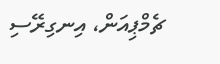ޗެމްޕިއަން، އިނގިރޭސި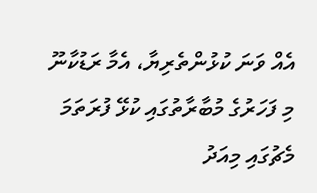އެއް ވަނަ ކުޅުންތެރިޔާ، އެމާ ރަޑުކާނޫ މި ފަހަރުގެ މުބާރާތުގައި ކުޅޭ ފުރަތަމަ މެޗުގައި މިއަދު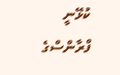ކުޅޭނީ ފްރާންސްގެ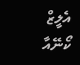އެލީޒް ކޯނޭއާ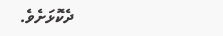ދެކޮޅަށެވެ.